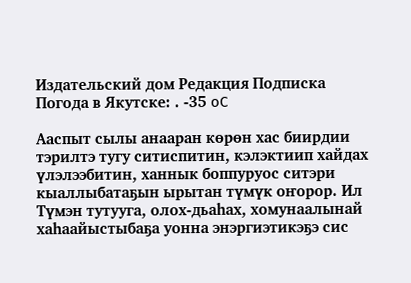Издательский дом Редакция Подписка
Погода в Якутске: . -35 oC

Ааспыт сылы анааран көрөн хас биирдии тэрилтэ тугу ситиспитин, кэлэктиип хайдах үлэлээбитин, ханнык боппуруос ситэри кыаллыбатаҕын ырытан түмүк оҥорор. Ил Түмэн тутууга, олох-дьаһах, хомунаалынай хаһаайыстыбаҕа уонна энэргиэтикэҕэ сис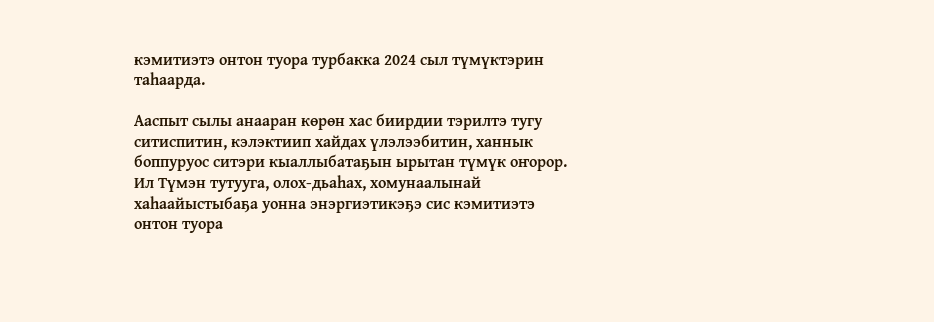кэмитиэтэ онтон туора турбакка 2024 сыл түмүктэрин таһаарда.

Ааспыт сылы анааран көрөн хас биирдии тэрилтэ тугу ситиспитин, кэлэктиип хайдах үлэлээбитин, ханнык боппуруос ситэри кыаллыбатаҕын ырытан түмүк оҥорор. Ил Түмэн тутууга, олох-дьаһах, хомунаалынай хаһаайыстыбаҕа уонна энэргиэтикэҕэ сис кэмитиэтэ онтон туора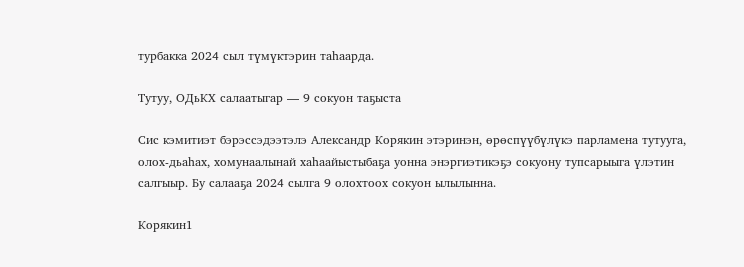турбакка 2024 сыл түмүктэрин таһаарда.

Тутуу, ОДьКХ салаатыгар — 9 сокуон таҕыста

Сис кэмитиэт бэрэссэдээтэлэ Александр Корякин этэринэн, өрөспүүбүлүкэ парламена тутууга, олох-дьаһах, хомунаалынай хаһаайыстыбаҕа уонна энэргиэтикэҕэ сокуону тупсарыыга үлэтин салгыыр. Бу салааҕа 2024 сылга 9 олохтоох сокуон ылылынна.

Корякин1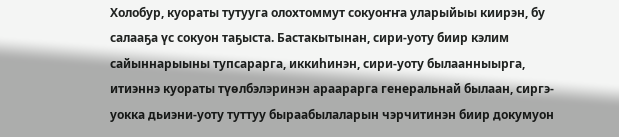Холобур, куораты тутууга олохтоммут сокуоҥҥа уларыйыы киирэн, бу салааҕа үс сокуон таҕыста. Бастакытынан, сири-уоту биир кэлим сайыннарыыны тупсарарга, иккиһинэн, сири-уоту былаанныырга, итиэннэ куораты түөлбэлэринэн араарарга генеральнай былаан, сиргэ-уокка дьиэни-уоту туттуу быраабылаларын чэрчитинэн биир докумуон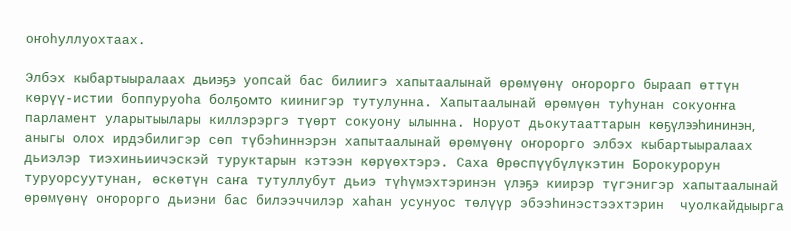оҥоһуллуохтаах.

Элбэх кыбартыыралаах дьиэҕэ уопсай бас билиигэ хапытаалынай өрөмүөнү оҥорорго быраап өттүн көрүү-истии боппуруоһа болҕомто киинигэр тутулунна. Хапытаалынай өрөмүөн туһунан сокуоҥҥа парламент уларытыылары киллэрэргэ түөрт сокуону ылынна. Норуот дьокутааттарын көҕүлээһининэн, аныгы олох ирдэбилигэр сөп түбэһиннэрэн хапытаалынай өрөмүөнү оҥорорго элбэх кыбартыыралаах дьиэлэр тиэхиньиичэскэй туруктарын кэтээн көрүөхтэрэ. Саха Өрөспүүбүлүкэтин Борокурорун туруорсуутунан, өскөтүн саҥа тутуллубут дьиэ түһүмэхтэринэн үлэҕэ киирэр түгэнигэр хапытаалынай өрөмүөнү оҥорорго дьиэни бас билээччилэр хаһан усунуос төлүүр эбээһинэстээхтэрин  чуолкайдыырга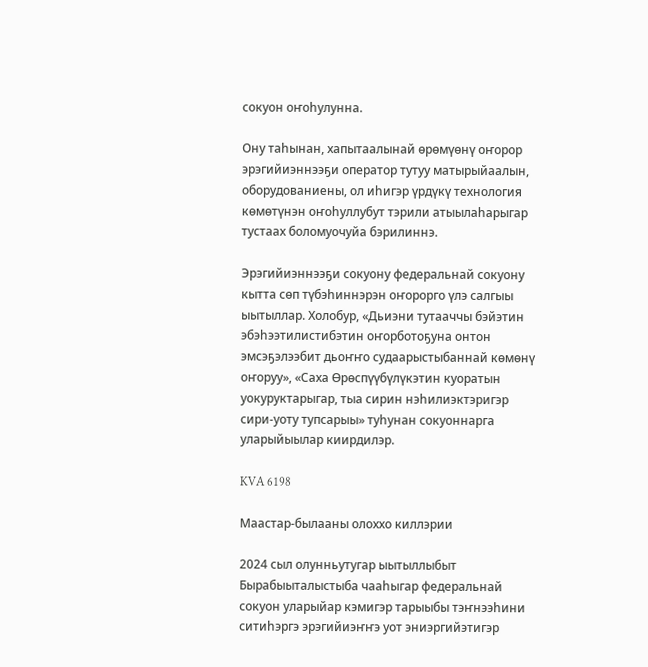сокуон оҥоһулунна.

Ону таһынан, хапытаалынай өрөмүөнү оҥорор эрэгийиэннээҕи оператор тутуу матырыйаалын, оборудованиены, ол иһигэр үрдүкү технология көмөтүнэн оҥоһуллубут тэрили атыылаһарыгар тустаах боломуочуйа бэрилиннэ.

Эрэгийиэннээҕи сокуону федеральнай сокуону кытта сөп түбэһиннэрэн оҥорорго үлэ салгыы ыытыллар. Холобур, «Дьиэни тутааччы бэйэтин эбэһээтилистибэтин оҥорботоҕуна онтон эмсэҕэлээбит дьоҥҥо судаарыстыбаннай көмөнү оҥоруу», «Саха Өрөспүүбүлүкэтин куоратын уокуруктарыгар, тыа сирин нэһилиэктэригэр сири-уоту тупсарыы» туһунан сокуоннарга уларыйыылар киирдилэр.

KVA 6198

Маастар-былааны олоххо киллэрии

2024 сыл олунньутугар ыытыллыбыт Бырабыыталыстыба чааһыгар федеральнай сокуон уларыйар кэмигэр тарыыбы тэҥнээһини ситиһэргэ эрэгийиэҥҥэ уот эниэргийэтигэр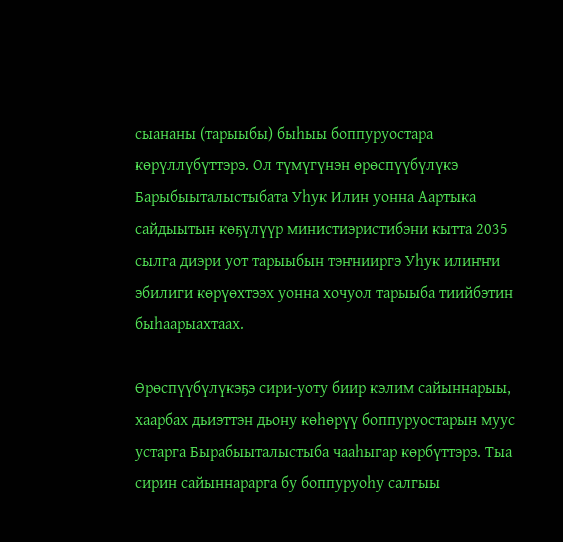сыананы (тарыыбы) быһыы боппуруостара көрүллүбүттэрэ. Ол түмүгүнэн өрөспүүбүлүкэ Барыбыыталыстыбата Уһук Илин уонна Аартыка сайдыытын көҕүлүүр министиэристибэни кытта 2035 сылга диэри уот тарыыбын тэҥнииргэ Уһук илиҥҥи эбилиги көрүөхтээх уонна хочуол тарыыба тиийбэтин быһаарыахтаах.

Өрөспүүбүлүкэҕэ сири-уоту биир кэлим сайыннарыы, хаарбах дьиэттэн дьону көһөрүү боппуруостарын муус устарга Бырабыыталыстыба чааһыгар көрбүттэрэ. Тыа сирин сайыннарарга бу боппуруоһу салгыы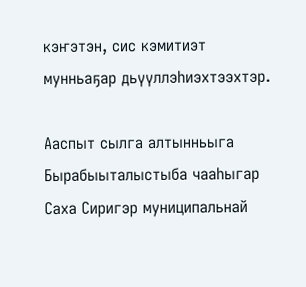кэҥэтэн, сис кэмитиэт мунньаҕар дьүүллэһиэхтээхтэр.

Ааспыт сылга алтынньыга Бырабыыталыстыба чааһыгар Саха Сиригэр муниципальнай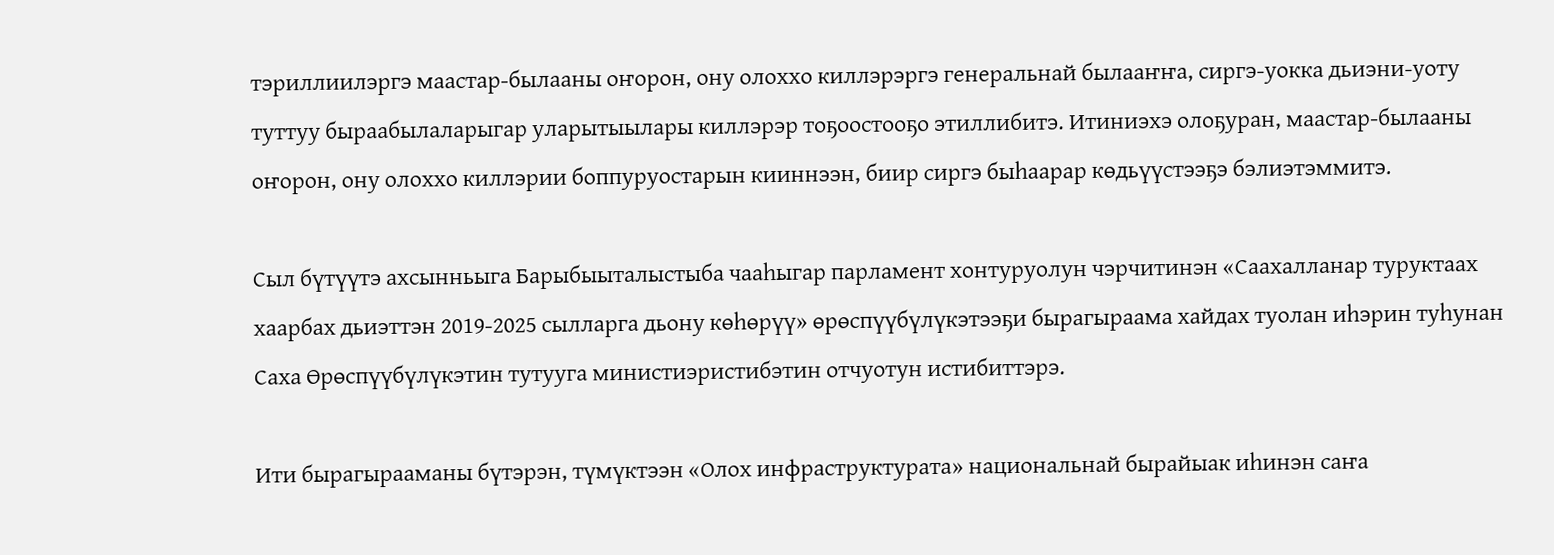тэриллиилэргэ маастар-былааны оҥорон, ону олоххо киллэрэргэ генеральнай былааҥҥа, сиргэ-уокка дьиэни-уоту туттуу быраабылаларыгар уларытыылары киллэрэр тоҕоостооҕо этиллибитэ. Итиниэхэ олоҕуран, маастар-былааны оҥорон, ону олоххо киллэрии боппуруостарын кииннээн, биир сиргэ быһаарар көдьүүстээҕэ бэлиэтэммитэ.

Сыл бүтүүтэ ахсынньыга Барыбыыталыстыба чааһыгар парламент хонтуруолун чэрчитинэн «Саахалланар туруктаах хаарбах дьиэттэн 2019-2025 сылларга дьону көһөрүү» өрөспүүбүлүкэтээҕи бырагыраама хайдах туолан иһэрин туһунан Саха Өрөспүүбүлүкэтин тутууга министиэристибэтин отчуотун истибиттэрэ.

Ити бырагырааманы бүтэрэн, түмүктээн «Олох инфраструктурата» национальнай бырайыак иһинэн саҥа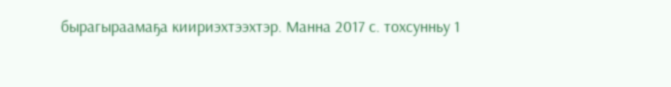бырагыраамаҕа киириэхтээхтэр. Манна 2017 с. тохсунньу 1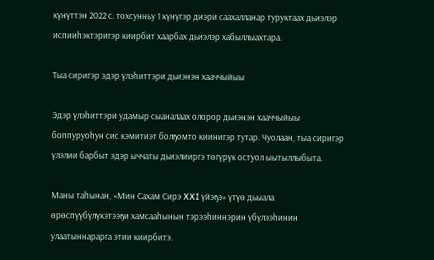күнүттэн 2022 с. тохсунньу 1 күнүгэр диэри саахалланар туруктаах дьиэлэр испииһэктэригэр киирбит хаарбах дьиэлэр хабыллыахтара.

Тыа сиригэр эдэр үлэһиттэри дьиэнэн хааччыйыы

Эдэр үлэһиттэри удамыр сыаналаах олорор дьиэнэн хааччыйыы боппуруоһун сис кэмитиэт болҕомто киинигэр тутар. Чуолаан, тыа сиригэр үлэлии барбыт эдэр ыччаты дьиэлииргэ төгүрүк остуол ыытыллыбыта.

Маны таһынан, «Мин Сахам Сирэ XXI үйэҕэ» үтүө дьыала өрөспүүбүлүкэтээҕи хамсааһынын тэрээһиннэрин үбүлээһинин улаатыннарарга этии киирбитэ.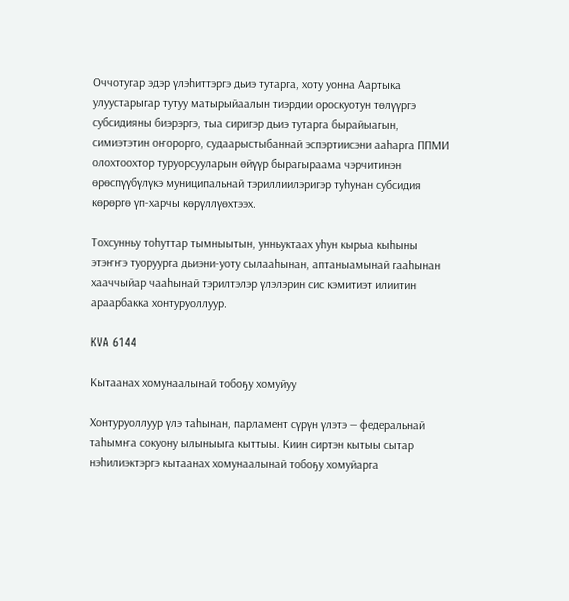Оччотугар эдэр үлэһиттэргэ дьиэ тутарга, хоту уонна Аартыка улуустарыгар тутуу матырыйаалын тиэрдии ороскуотун төлүүргэ субсидияны биэрэргэ, тыа сиригэр дьиэ тутарга бырайыагын, симиэтэтин оҥорорго, судаарыстыбаннай эспэртиисэни ааһарга ППМИ олохтоохтор туруорсууларын өйүүр бырагыраама чэрчитинэн өрөспүүбүлүкэ муниципальнай тэриллиилэригэр туһунан субсидия көрөргө үп-харчы көрүллүөхтээх.

Тохсунньу тоһуттар тымныытын, унньуктаах уһун кырыа кыһыны этэҥҥэ туоруурга дьиэни-уоту сылааһынан, аптаныамынай гааһынан хааччыйар чааһынай тэрилтэлэр үлэлэрин сис кэмитиэт илиитин араарбакка хонтуруоллуур.

KVA 6144

Кытаанах хомунаалынай тобоҕу хомуйуу

Хонтуруоллуур үлэ таһынан, парламент сүрүн үлэтэ — федеральнай таһымҥа сокуону ылыныыга кыттыы. Киин сиртэн кытыы сытар нэһилиэктэргэ кытаанах хомунаалынай тобоҕу хомуйарга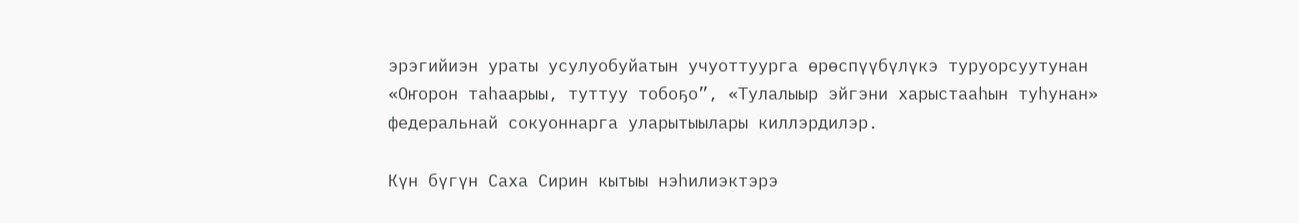эрэгийиэн ураты усулуобуйатын учуоттуурга өрөспүүбүлүкэ туруорсуутунан «Оҥорон таһаарыы, туттуу тобоҕо”, «Тулалыыр эйгэни харыстааһын туһунан» федеральнай сокуоннарга уларытыылары киллэрдилэр.

Күн бүгүн Саха Сирин кытыы нэһилиэктэрэ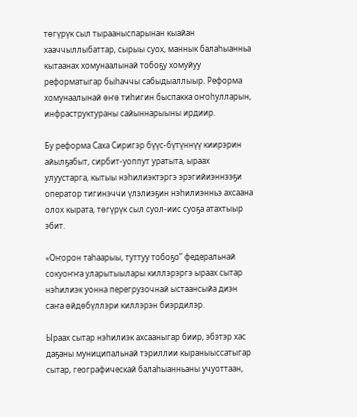төгүрүк сыл тырааныспарынан кыайан хааччыллыбаттар, сырыы суох, маннык балаһыанньа кытаанах хомунаалынай тобоҕу хомуйуу реформатыгар быһаччы сабыдыаллыыр. Реформа хомунаалынай өҥө тиһигин быспакка оҥоһулларын, инфраструктураны сайыннарыыны ирдиир.

Бу реформа Саха Сиригэр бүүс-бүтүннүү киирэрин айылҕабыт, сирбит-уоппут уратыта, ыраах улуустарга, кытыы нэһилиэктэргэ эрэгийиэннээҕи оператор тигинэччи үлэлиэҕин нэһилиэнньэ ахсаана олох кырата, төгүрүк сыл суол-иис суоҕа атахтыыр эбит.

«Оҥорон таһаарыы, туттуу тобоҕо” федеральнай сокуоҥҥа уларытыылары киллэрэргэ ыраах сытар нэһилиэк уонна перегрузочнай ыстаансыйа диэн саҥа өйдөбүллэри киллэрэн биэрдилэр.

Ыраах сытар нэһилиэк ахсааныгар биир, эбэтэр хас даҕаны муниципальнай тэриллии кыраныыссатыгар сытар, географическай балаһыанньаны учуоттаан,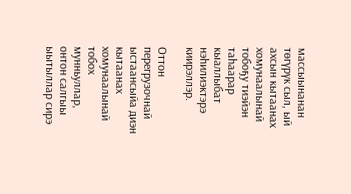массыынанан төгүрүк сыл, ый ахсын кытаанах хомунаалынай тобоҕу тиэйэн таһаарар кыаллыбат нэһилиэктэрэ киирэллэр.

Оттон перегрузочнай ыстаансыйа диэн кытаанах хомунаалынай тобох мунньуллар, онтон салгыы ыытыллар сирэ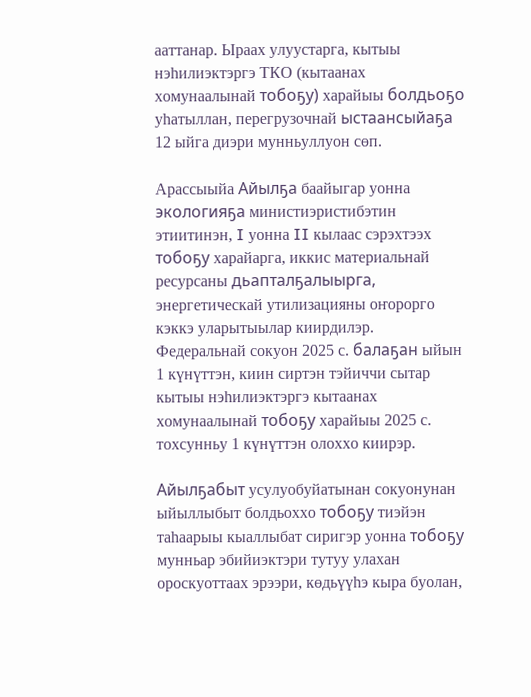ааттанар. Ыраах улуустарга, кытыы нэһилиэктэргэ ТКО (кытаанах хомунаалынай тобоҕу) харайыы болдьоҕо уһатыллан, перегрузочнай ыстаансыйаҕа 12 ыйга диэри мунньуллуон сөп.

Арассыыйа Айылҕа баайыгар уонна экологияҕа министиэристибэтин этиитинэн, I уонна II кылаас сэрэхтээх тобоҕу харайарга, иккис материальнай ресурсаны дьапталҕалыырга, энергетическай утилизацияны оҥорорго кэккэ уларытыылар киирдилэр. Федеральнай сокуон 2025 с. балаҕан ыйын 1 күнүттэн, киин сиртэн тэйиччи сытар кытыы нэһилиэктэргэ кытаанах хомунаалынай тобоҕу харайыы 2025 с. тохсунньу 1 күнүттэн олоххо киирэр.

Айылҕабыт усулуобуйатынан сокуонунан ыйыллыбыт болдьоххо тобоҕу тиэйэн таһаарыы кыаллыбат сиригэр уонна тобоҕу мунньар эбийиэктэри тутуу улахан ороскуоттаах эрээри, көдьүүһэ кыра буолан,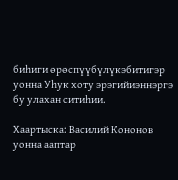биһиги өрөспүүбүлүкэбитигэр уонна Уһук хоту эрэгийиэннэргэ бу улахан ситиһии.

Хаартыска: Василий Кононов уонна ааптар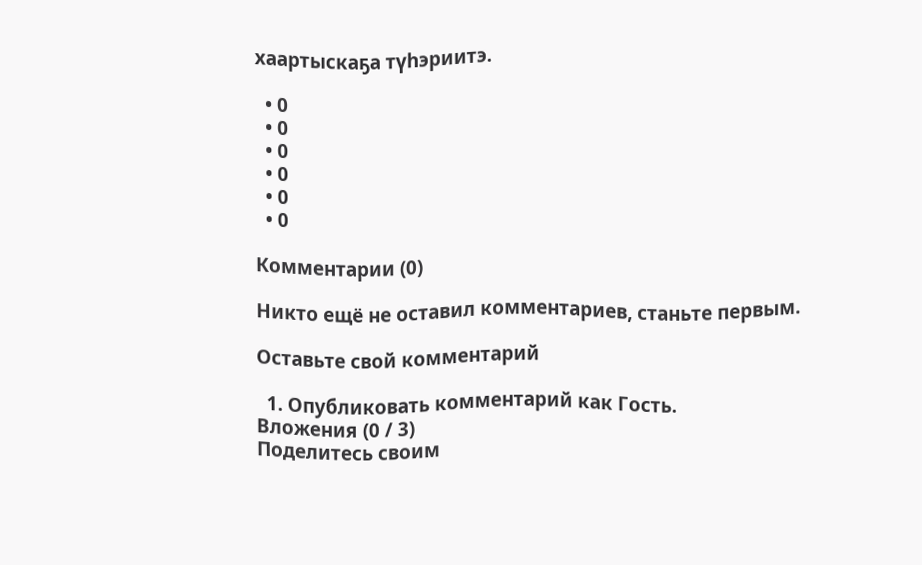хаартыскаҕа түһэриитэ.

  • 0
  • 0
  • 0
  • 0
  • 0
  • 0

Комментарии (0)

Никто ещё не оставил комментариев, станьте первым.

Оставьте свой комментарий

  1. Опубликовать комментарий как Гость.
Вложения (0 / 3)
Поделитесь своим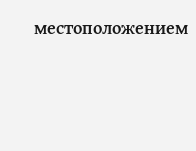местоположением